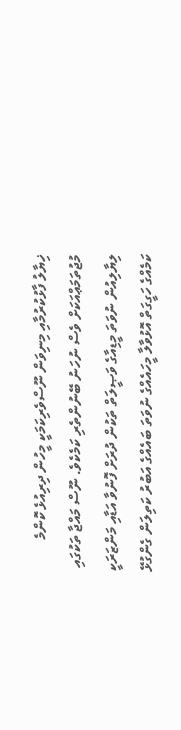ޚިޔާލު ފާޅުކުރުމާއި މިނިވަން ނޫސްވެރިކަމަކީ މީހުން ދިރިއުޅެ ކޮންމެ މުޖުތަމަޢްއަކަށް ވެސް ނުހަނު ބޭނުންތެރި ކަމެކެވެ. ނޫސް މައްޖާ ތަކުގައި ލިޔާލިއުން ނުވަތަ މީޑިއާގެ ވަޞީލަތް ތަކުން ދުރަށް ފޮނުވާ އަޑާއި މަންޒަރަކީ ކަމެއްގެ ހަގީގަތް އޮޅުވާލާ މީހައެއްގެ ނުވަތަ ބައެއްގެ އަބުރު ކަތިލަން ގެންގުޅޭ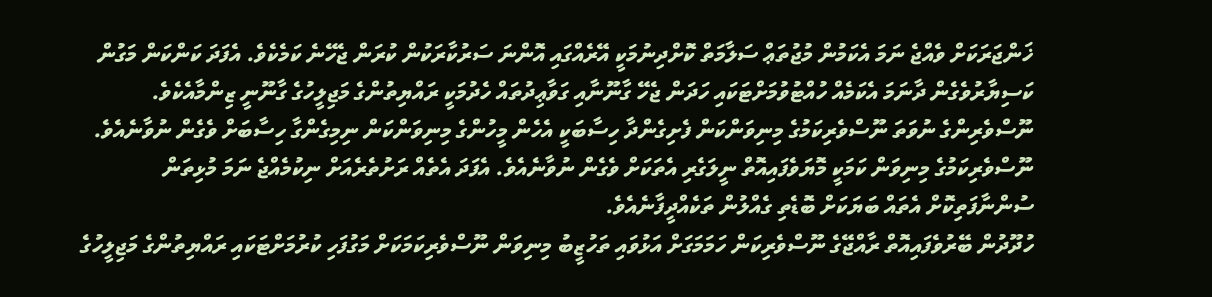ޚަންޖަރަކަށް ވެއްޖެ ނަމަ އެކަމުން މުޖުތަޢް ސަލާމަތް ކޮށްދިނުމަކީ އޭރެއްގައި އޮންނަ ސަރުކާރަކުން ކުރަން ޖެހޭނެ ކަމެކެވެ. އެފަދަ ކަންކަން މަގުން ކަސިޔާރުވެގެން ދާނަމަ އެކަމެއް ހުއްޓުވުމަށްޓަކައި ހަދަން ޖެހޭ ގާނޫނާއި ގަވާޢިދުތައް ހެދުމަކީ ރައްޔިތުންގެ މަޖިލީހުގެ ގާނޫނީ ޒިންމާއެކެވެ. ނޫސްވެރިންގެ ނުވަތަ ނޫސްވެރިކަމުގެ މިނިވަންކަން ފެށިގެންދާ ހިސާބަކީ އެހެން މީހުންގެ މިނިވަންކަން ނިމިގެންގާ ހިސާބަށް ވެގެން ނުވާނެއެވެ. ނޫސްވެރިކަމުގެ މިނިވަން ކަމަކީ މޮޔަވެފައިއޮތް ނީލަގެރި އެތަކަށް ވެގެން ނުވާނެއެވެ. އެފަދަ އެތެއް ރަށުތެރެއަށް ނިކުމެއްޖެ ނަމަ މުޅިތަން ސުންނާފަތިކޮށް އެތައް ބަޔަކަށް ބޮޑެތި ގެއްލުން ތަކެއްދީފާނެއެވެ.
ހުދޫދުން ބޭރުވެފައިއޮތް ރާއްޖޭގެ ނޫސްވެރިކަން ހަމަމަގަށް އަޅުވައި ތަހުޒީބު މިނިވަން ނޫސްވެރިކަމަކަށް މަގުފަހި ކުރުމަށްޓަކައި ރައްޔިތުންގެ މަޖިލީހުގެ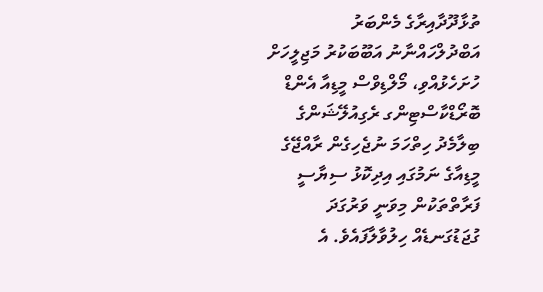ތުޅާދޫދާއިރާގެ މެންބަރު އަބްދުލްހައްނާނު އަބޫބަކުރު މަޖިލީހަށް ހުށަހެޅުއްވި، މޯލްޑިވްސް މީޑިއާ އެންޑް ބޮރޯޑްކާސްޓިންގ ރެގިއުލޭޝަންގެ ބިލާމެދު ހިތްހަމަ ނުޖެހިގެން ރާއްޖޭގެ މީޑިއާގެ ނަމުގައި އިދިކޮޅު ސިޔާސީ ފަރާތްތަކުން މިވަނީ ވަރުގަދަ ގުޖަޑުގަނޑެއް ހިލުވާލާފައެވެ. އެ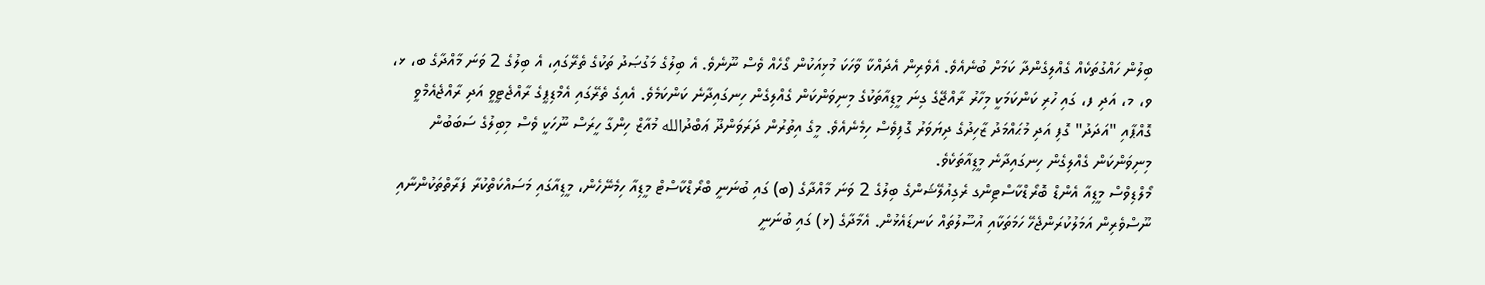ބިލުން ހައްގުތަކެއް ގެއްލިގެންދާ ކަމަށް ބުނެއެވެ. އެވެރިން އެދައްކާ ވާހަކަ މުޅިއަކުން ގޯހެއް ވެސް ނޫނެވެ. އެ ބިލުގެ މަގުޞަދު ތަކުގެ ތެރޭގައި، އެ ބިލުގެ 2 ވަނަ މާއްދާގެ ބ، ޅ، ވ، މ، އަދި ފ، ގައި ހުރި ކަންކަމަކީ މިހާރު ރާއްޖޭގެ ގިނަ މީޑިއާތަކުގެ މިނިވަންކަން ގެއްލިގެން ހިނގައިދާނެ ކަންކަމެވެ. އެއިގެ ތެރޭގައި އެމްޑިޕީގެ ރާއްޖެޓީވީ އަދި ރާއްޖެއެމްވީ ގޮއްޕާއި "އަދަދު" ގޮފި އަދި މުޙައްމަދު ޒާހިދުގެ ދިޔަވަރު ގޮފިވެސް ހިމެނެއެވެ. މީގެ އިތުރުން ދަރަވަންދޫ ޢަބްދުالله މުއާޒް ހިންގާ ހީރަސް ނޫހަކީ ވެސް މިބިލުގެ ސަބަބުން މިނިވަންކަން ގެއްލިގެން ހިނގައިދާނެ މީޑިއާތަކެވެ.
މޯލްޑިވްސް މީޑިއާ އެންޑް ބޮރޯޑްކާސްޓިންގ ރެގިއުލޭޝަންގެ ބިލުގެ 2 ވަނަ މާއްދާގެ (ބ) ގައި ބުނަނީ ބްރޯޑްކާސްޓް މީޑިއާ ހިމެނޭހެން، މީޑިއާގައި މަސައްކަތްކުރާ ފަރާތްތަކުންނާއި ނޫސްވެރިން އަމަލުކުރަންޖެހޭ ހަމަތަކާއި އުސޫލުތައް ކަނޑައެޅުން. އެމާދާގެ (ޅ) ގައި ބުނަނީ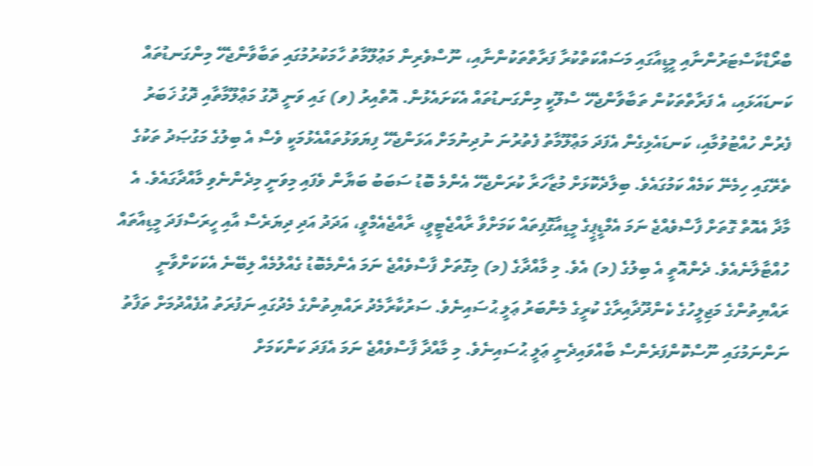ބްރޯޑްކާސްޓަރުންނާއި މީޑީއާގައި މަސައްކަތްކުރާ ފަރާތްތަކުންނާއި، ނޫސްވެރިން މަޢުލޫމާތު ހާމަކުރުމުގައި ތަބާވާންޖެހޭ މިންގަނޑުތައް ކަނޑައަޅައި، އެ ފަރާތްތަކުން ތަބާވާންޖެހޭ ސްލޫކީ މިންގަނޑުތައް އެކަށައެޅުން. އޮތްއިރު (ވ) ގައި ވަނީ ދޮގު މަޢްލޫމާތާއި ދޮގު ޚަބަރު ފެރުން ހުއްޓުވުމާއި، ކަނޑައެޅިގެން އެފަދަ މަޢްލޫމާތު ފެތުރުނަ ނުދިނުމަށް އަޅަންޖެހޭ ފިޔަވަޅުތައްއެޅުމަކީ ވެސް އެ ބިލުގެ މަގުޞަދު ތަކުގެ ތެރޭގައި ހިމެނޭ ކަމެއް ކަމުގައެވެ. ބިލާދެކޮޅަށް މުޒާހަރާ ކުރަންޖެހޭ އެންމެ ބޮޑު ސަބަބު ބަޔާން ވެފައި މިވަނީ މިދެންނެވި މާއްދާގައެވެ. އެ މާދާ އެއޮތް ގޮތަށް ފާސްވެއްޖެ ނަމަ އެމްޑީޕީގެ މީޑިއާގޮފިތައް ކަމަށްވާ ރާއްޖެޓީވީ، ރާއްޖެއެމްވީ، އަދަދު އަދި ދިޔަރެސް އާއި ހީރަސްފަދަ މީޑިއާތައް ހުއްޓާލާނެއެވެ. ދެންއޮތީ އެ ބިލުގެ (މ) އެވެ. މި މާއްދާގެ (މ) މިގޮތަށް ފާސްވެއްޖެ ނަމަ އެންމެބޮޑު ގެއްލުމެއް ލިބޭނެ އެކަކަށްވާނީ ރައްޔިތުންގެ މަޖިލީހުގެ ކެންދޫދާއިރާގެ ކުރީގެ މެންބަރު ޢަލީ ޙުސައިނެވެ. ސަރުކާރާމެދު ރައްޔިތުންގެ މެދުގައި ނަފުރަތު އުފެއްދުމަށް ތަފާތު ނަންނަމުގައި ނޫސްކޮންފަރެންސް ބާއްވައިދެނީ ޢަލީ ޙުސައިނެވެ. މި މާއްދާ ފާސްވެއްޖެ ނަމަ އެފަދަ ކަންކަމަށް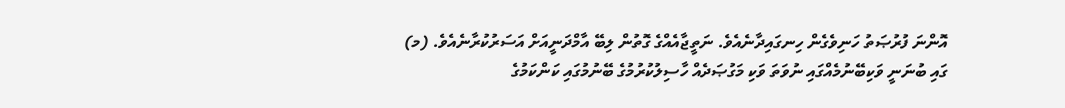އޮންނަ ފުރުޞަތު ހަނިވެގެން ހިނގައިދާނެއެވެ. ނަތީޖާއެއްގެ ގޮތުން ލިބޭ އާމްދަނީއަށް އަސަރުކުރާނެއެވެ. (މ) ގައި ބުނަނީ ވަކިބޭނުމެއްގައި ނުވަތަ ވަކި މަގުޞަދެއް ހާސިލުކުރުމުގެ ބޭނުމުގައި ކަންކަމުގެ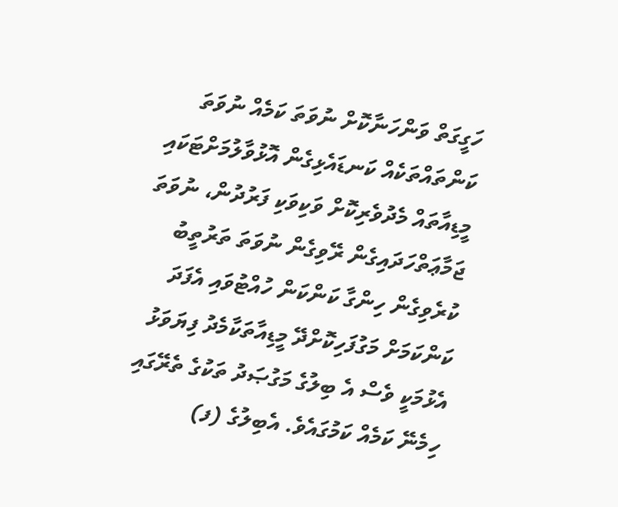ހަގީގަތް ވަންހަނާކޮށް ނުވަތަ ކަމެއް ނުވަތަ ކަންތައްތަކެއް ކަނޑައެޅިގެން އޮޅުވާލުމަށްޓަކައި މީޑިއާތައް މެދުވެރިކޮށް ވަކިވަކި ފަރުދުން، ނުވަތަ ޖަމާޢަތްހަދައިގެން ރޭވިގެން ނުވަތަ ތަރުތީބު ކުރެވިގެން ހިންގާ ކަންކަން ހުއްޓުވައި އެފަދަ ކަންކަމަށް މަގުފަހިކޮށްދޭ މީޑިއާތަކާމެދު ފިޔަވަޅު އެޅުމަކީ ވެސް އެ ބިލުގެ މަގުޞަދު ތަކުގެ ތެރޭގައި ހިމެނޭ ކަމެއް ކަމުގައެވެ. އެބިލުގެ (ފ)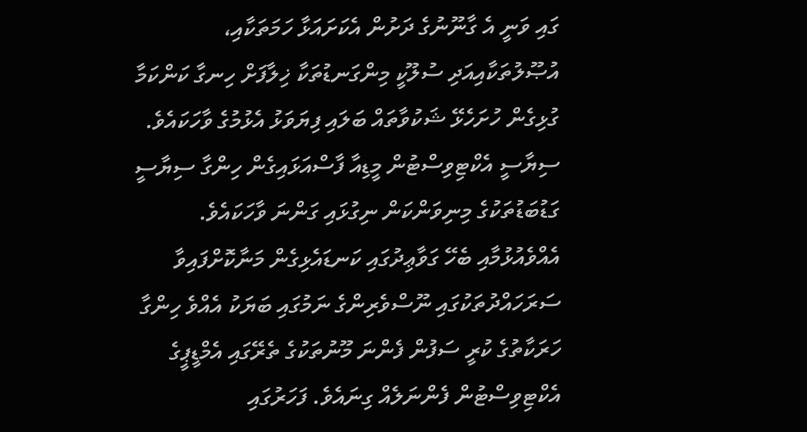ގައި ވަނީ އެ ގާނޫނުގެ ދަށުން އެކަށައަޅާ ހަމަތަކާއި، އުޞޫލުތަކާއިއަދި ސުލޫކީ މިންގަނޑުތަކާ ޚިލާފަށް ހިނގާ ކަންކަމާ ގުޅިގެން ހުށަހެޅޭ ޝަކުވާތައް ބަލައި ފިޔަވަޅު އެޅުމުގެ ވާހަކައެވެ. ސިޔާސީ އެކްޓިވިސްޓުން މީޑިއާ ފާސްއަޅައިގެން ހިންގާ ސިޔާސީ ގަޑުބަޑުތަކުގެ މިނިވަންކަން ނިގުޅައި ގަންނަ ވާހަކައެވެ.
އެއްވެއުޅުމާއި ބެހޭ ގަވާޢިދުގައި ކަނޑައެޅިގެން މަނާކޮށްފައިވާ ސަރަހައްދުތަކުގައި ނޫސްވެރިންގެ ނަމުގައި ބަޔަކު އެއްވެ ހިންގާ ހަރަކާތުގެ ކުރީ ސަފުން ފެންނަ މޫނުތަކުގެ ތެރޭގައި އެމްޑީޕީގެ އެކްޓިވިސްޓުން ފެންނަލެއް ގިނައެވެ. ފަހަރުގައި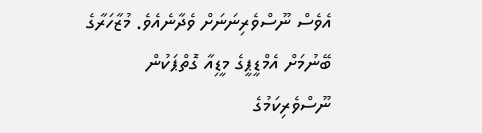އެވެސް ނޫސްވެރިނަނަށް ވެދާނެއެވެ. މުޒާހަރާގެ ބޭނުމަށް އެމްޑީޕީގެ މީޑިއާ ގޮތްޕަކުން ނޫސްވެރިކަމުގެ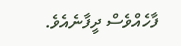ފާހެއްވެސް ދީފާނެއެވެ.